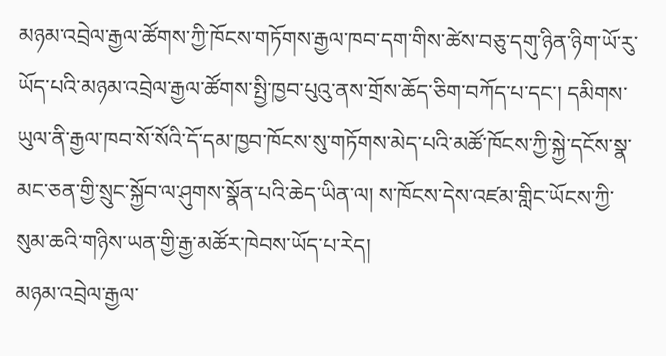མཉམ་འབྲེལ་རྒྱལ་ཚོགས་ཀྱི་ཁོངས་གཏོགས་རྒྱལ་ཁབ་དག་གིས་ཚེས་བཅུ་དགུ་ཉིན་ཉིག་ཡོ་རུ་ཡོད་པའི་མཉམ་འབྲེལ་རྒྱལ་ཚོགས་སྤྱི་ཁྱབ་པུའུ་ནས་གྲོས་ཆོད་ཅིག་བཀོད་པ་དང་། དམིགས་ཡུལ་ནི་རྒྱལ་ཁབ་སོ་སོའི་དོ་དམ་ཁྱབ་ཁོངས་སུ་གཏོགས་མེད་པའི་མཚོ་ཁོངས་ཀྱི་སྐྱེ་དངོས་སྣ་མང་ཅན་གྱི་སྲུང་སྐྱོབ་ལ་ཤུགས་སྣོན་པའི་ཆེད་ཡིན་ལ། ས་ཁོངས་དེས་འཛམ་གླིང་ཡོངས་ཀྱི་སུམ་ཆའི་གཉིས་ཡན་གྱི་རྒྱ་མཚོར་ཁེབས་ཡོད་པ་རེད།
མཉམ་འབྲེལ་རྒྱལ་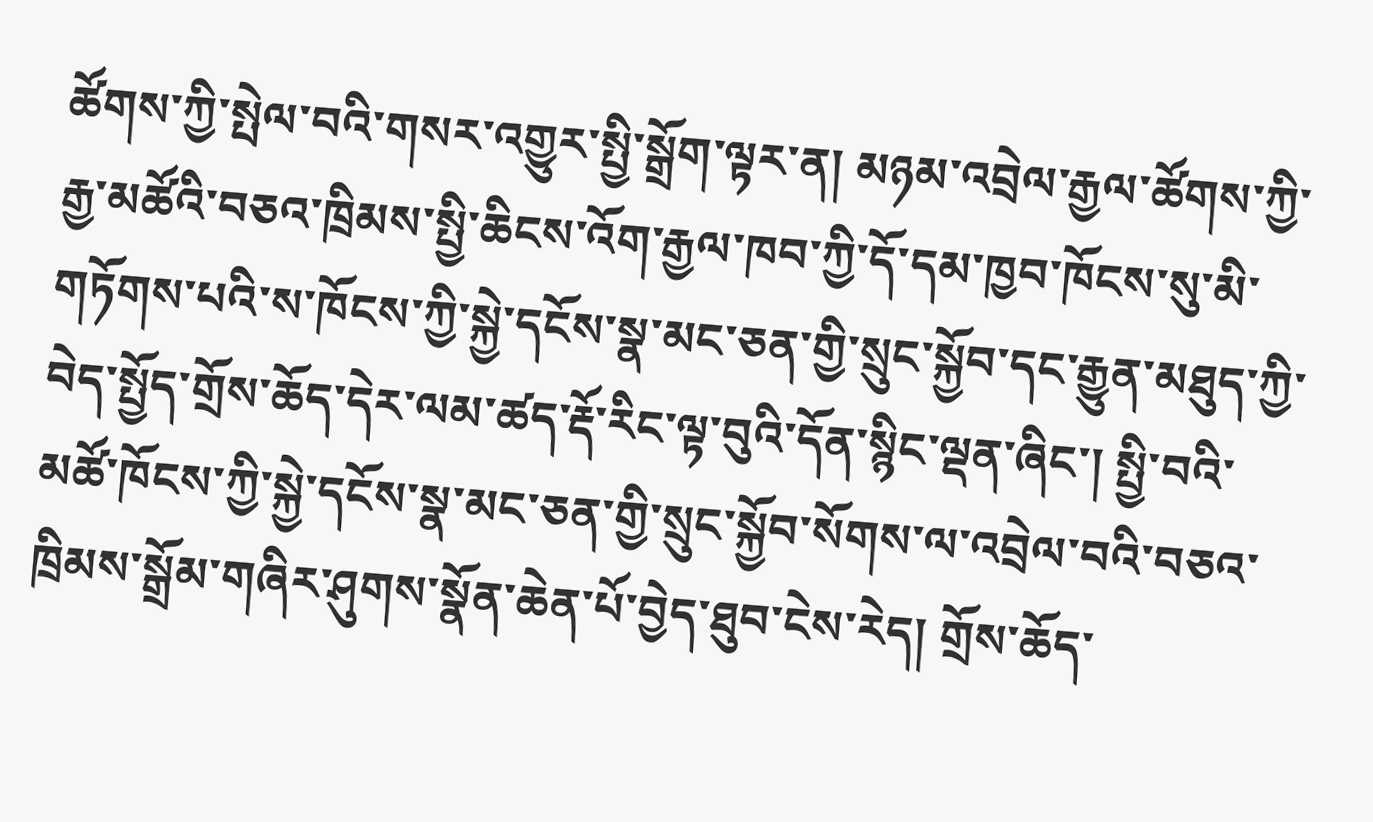ཚོགས་ཀྱི་སྤེལ་བའི་གསར་འགྱུར་སྤྱི་སྒྲོག་ལྟར་ན། མཉམ་འབྲེལ་རྒྱལ་ཚོགས་ཀྱི་རྒྱ་མཚོའི་བཅའ་ཁྲིམས་སྤྱི་ཆིངས་འོག་རྒྱལ་ཁབ་ཀྱི་དོ་དམ་ཁྱབ་ཁོངས་སུ་མི་གཏོགས་པའི་ས་ཁོངས་ཀྱི་སྐྱེ་དངོས་སྣ་མང་ཅན་གྱི་སྲུང་སྐྱོབ་དང་རྒྱུན་མཐུད་ཀྱི་བེད་སྤྱོད་གྲོས་ཆོད་དེར་ལམ་ཚད་རྡོ་རིང་ལྟ་བུའི་དོན་སྙིང་ལྡན་ཞིང་། སྤྱི་བའི་མཚོ་ཁོངས་ཀྱི་སྐྱེ་དངོས་སྣ་མང་ཅན་གྱི་སྲུང་སྐྱོབ་སོགས་ལ་འབྲེལ་བའི་བཅའ་ཁྲིམས་སྒྲོམ་གཞིར་ཤུགས་སྣོན་ཆེན་པོ་བྱེད་ཐུབ་ངེས་རེད། གྲོས་ཆོད་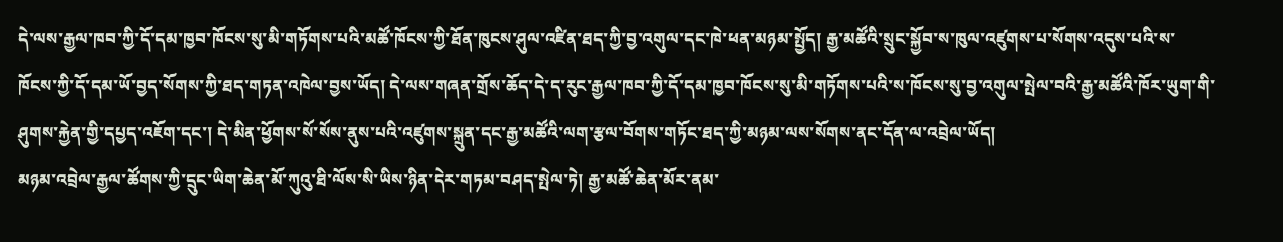དེ་ལས་རྒྱལ་ཁབ་ཀྱི་དོ་དམ་ཁྱབ་ཁོངས་སུ་མི་གཏོགས་པའི་མཚོ་ཁོངས་ཀྱི་ཐོན་ཁུངས་ཤུལ་འཛིན་ཐད་ཀྱི་བྱ་འགུལ་དང་ཁེ་ཕན་མཉམ་སྤྱོད། རྒྱ་མཚོའི་སྲུང་སྐྱོབ་ས་ཁུལ་འཛུགས་པ་སོགས་འདུས་པའི་ས་ཁོངས་ཀྱི་དོ་དམ་ཡོ་བྱད་སོགས་ཀྱི་ཐད་གཏན་འཁེལ་བྱས་ཡོད། དེ་ལས་གཞན་གྲོས་ཆོད་དེ་ད་རུང་རྒྱལ་ཁབ་ཀྱི་དོ་དམ་ཁྱབ་ཁོངས་སུ་མི་གཏོགས་པའི་ས་ཁོངས་སུ་བྱ་འགུལ་སྤེལ་བའི་རྒྱ་མཚོའི་ཁོར་ཡུག་གི་ཤུགས་རྐྱེན་གྱི་དཔྱད་འཇོག་དང་། དེ་མིན་ཕྱོགས་སོ་སོས་ནུས་པའི་འཛུགས་སྐྲུན་དང་རྒྱ་མཚོའི་ལག་རྩལ་བོགས་གཏོང་ཐད་ཀྱི་མཉམ་ལས་སོགས་ནང་དོན་ལ་འབྲེལ་ཡོད།
མཉམ་འབྲེལ་རྒྱལ་ཚོགས་ཀྱི་དྲུང་ཡིག་ཆེན་མོ་ཀུའུ་ཐི་ལོས་སི་ཡིས་ཉིན་དེར་གཏམ་བཤད་སྤེལ་ཏེ། རྒྱ་མཚོ་ཆེན་མོར་ནམ་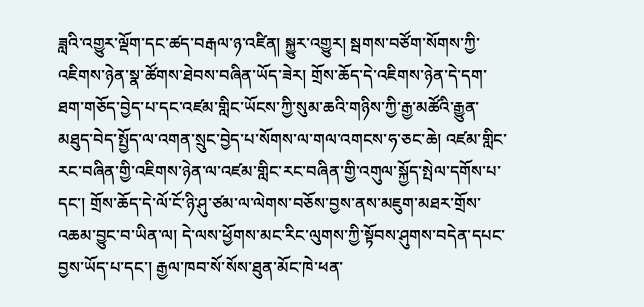ཟླའི་འགྱུར་ལྡོག་དང་ཚད་བརྒལ་ཉ་འཛིན། སྐྱུར་འགྱུར། སྦགས་བཙོག་སོགས་ཀྱི་འཇིགས་ཉེན་སྣ་ཚོགས་ཐེབས་བཞིན་ཡོད་ཟེར། གྲོས་ཆོད་དེ་འཇིགས་ཉེན་དེ་དག་ཐག་གཅོད་བྱེད་པ་དང་འཛམ་གླིང་ཡོངས་ཀྱི་སུམ་ཆའི་གཉིས་ཀྱི་རྒྱ་མཚོའི་རྒྱུན་མཐུད་བེད་སྤྱོད་ལ་འགན་སྲུང་བྱེད་པ་སོགས་ལ་གལ་འགངས་ཧ་ཅང་ཆེ། འཛམ་གླིང་རང་བཞིན་གྱི་འཇིགས་ཉེན་ལ་འཛམ་གླིང་རང་བཞིན་གྱི་འགུལ་སྐྱོད་སྤེལ་དགོས་པ་དང་། གྲོས་ཆོད་དེ་ལོ་ངོ་ཉི་ཤུ་ཙམ་ལ་ལེགས་བཅོས་བྱས་ནས་མཇུག་མཐར་གྲོས་འཆམ་བྱུང་བ་ཡིན་ལ། དེ་ལས་ཕྱོགས་མང་རིང་ལུགས་ཀྱི་སྟོབས་ཤུགས་བདེན་དཔང་བྱས་ཡོད་པ་དང་། རྒྱལ་ཁབ་སོ་སོས་ཐུན་མོང་ཁེ་ཕན་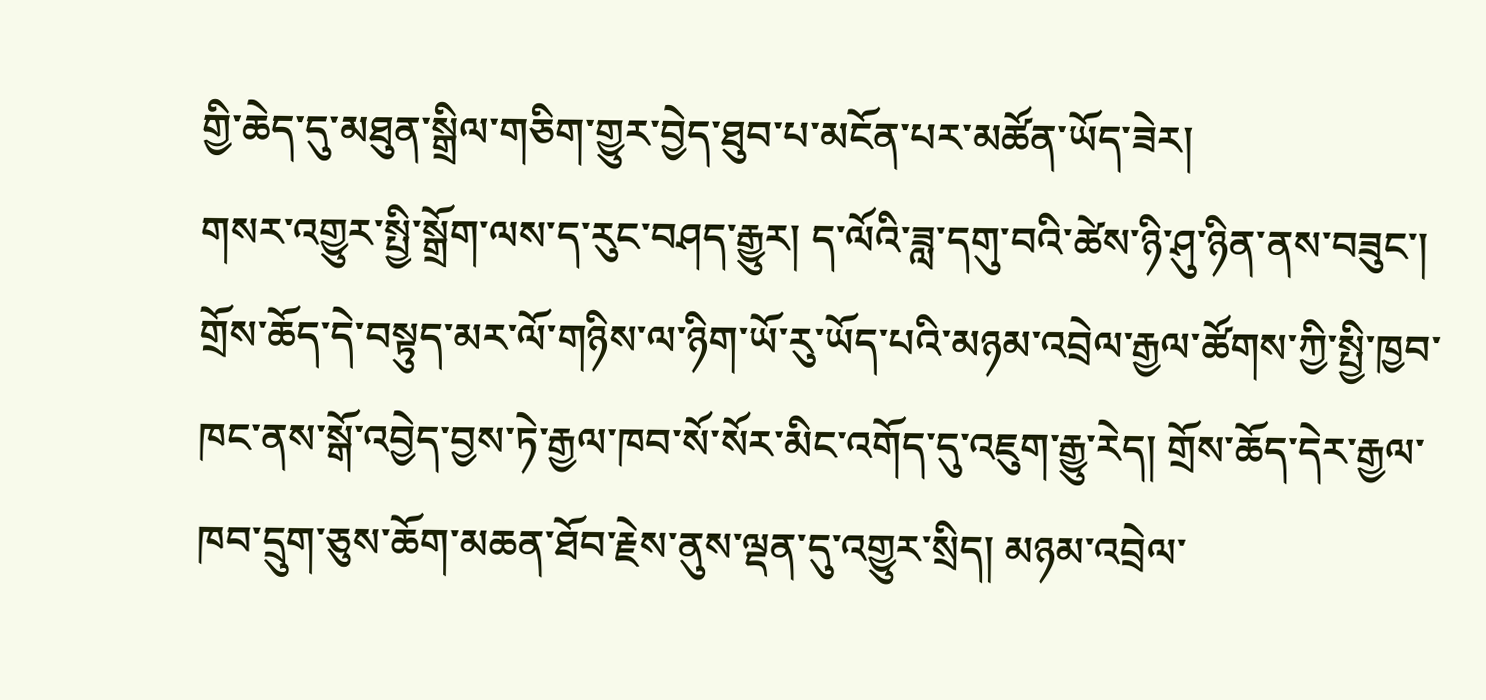གྱི་ཆེད་དུ་མཐུན་སྒྲིལ་གཅིག་གྱུར་བྱེད་ཐུབ་པ་མངོན་པར་མཚོན་ཡོད་ཟེར།
གསར་འགྱུར་སྤྱི་སྒྲོག་ལས་ད་རུང་བཤད་རྒྱུར། ད་ལོའི་ཟླ་དགུ་བའི་ཚེས་ཉི་ཤུ་ཉིན་ནས་བཟུང་། གྲོས་ཆོད་དེ་བསྟུད་མར་ལོ་གཉིས་ལ་ཉིག་ཡོ་རུ་ཡོད་པའི་མཉམ་འབྲེལ་རྒྱལ་ཚོགས་ཀྱི་སྤྱི་ཁྱབ་ཁང་ནས་སྒོ་འབྱེད་བྱས་ཏེ་རྒྱལ་ཁབ་སོ་སོར་མིང་འགོད་དུ་འཇུག་རྒྱུ་རེད། གྲོས་ཆོད་དེར་རྒྱལ་ཁབ་དྲུག་ཅུས་ཆོག་མཆན་ཐོབ་རྗེས་ནུས་ལྡན་དུ་འགྱུར་སྲིད། མཉམ་འབྲེལ་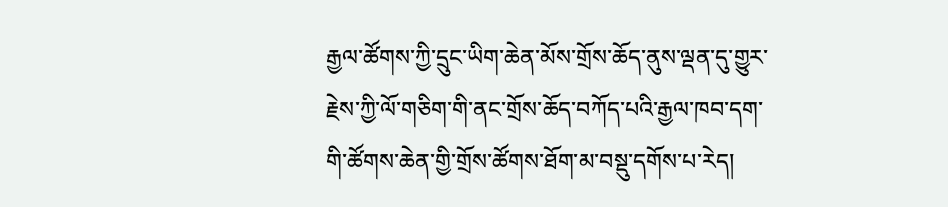རྒྱལ་ཚོགས་ཀྱི་དྲུང་ཡིག་ཆེན་མོས་གྲོས་ཆོད་ནུས་ལྡན་དུ་གྱུར་རྗེས་ཀྱི་ལོ་གཅིག་གི་ནང་གྲོས་ཆོད་བཀོད་པའི་རྒྱལ་ཁབ་དག་གི་ཚོགས་ཆེན་གྱི་གྲོས་ཚོགས་ཐོག་མ་བསྡུ་དགོས་པ་རེད།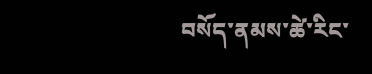བསོད་ནམས་ཚེ་རིང་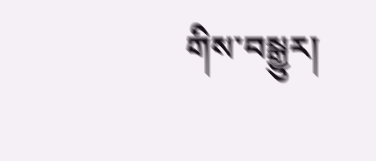གིས་བསྒྱུར།